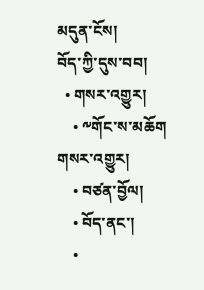མདུན་ངོས།
བོད་ཀྱི་དུས་བབ།
  • གསར་འགྱུར།
    • ༸གོང་ས་མཆོག གསར་འགྱུར།
    • བཙན་བྱོལ།
    • བོད་ནང་།
    •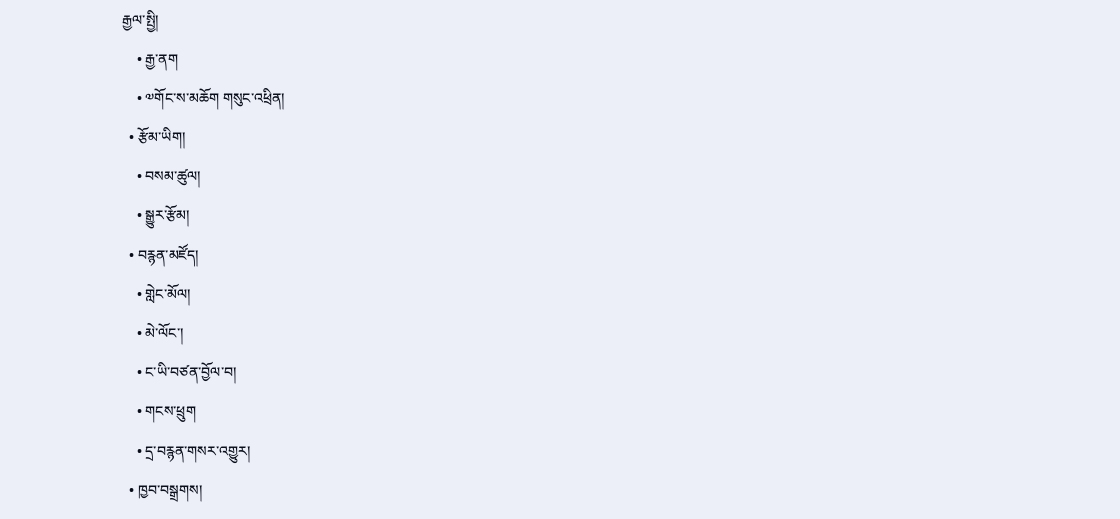རྒྱལ་སྤྱི།
    • རྒྱ་ནག
    • ༧གོང་ས་མཆོག གསུང་འཕྲིན།
  • རྩོམ་ཡིག།
    • བསམ་ཚུལ།
    • སྒྱུར་རྩོམ།
  • བརྙན་མཛོད།
    • གླེང་མོལ།
    • མེ་ལོང་།
    • ང་ཡི་བཙན་བྱོལ་བ།
    • གངས་ཕྲུག
    • དྲ་བརྙན་གསར་འགྱུར།
  • ཁྱབ་བསྒྲགས།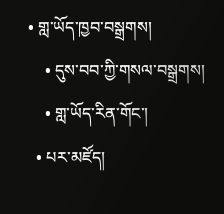• གླ་ཡོད་ཁྱབ་བསྒྲགས།
    • དུས་བབ་ཀྱི་གསལ་བསྒྲགས།
    • གླ་ཡོད་རིན་གོང་།
  • པར་མཛོད།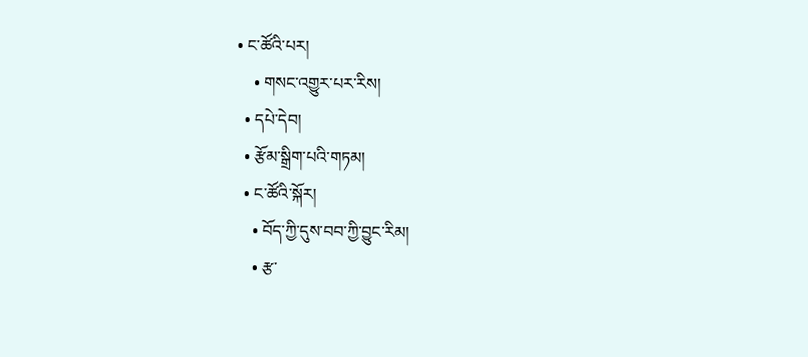• ང་ཚོའི་པར།
    • གསང་འགྱུར་པར་རིས།
  • དཔེ་དེབ།
  • རྩོམ་སྒྲིག་པའི་གཏམ།
  • ང་ཚོའི་སྐོར།
    • བོད་ཀྱི་དུས་བབ་ཀྱི་བྱུང་རིམ།
    • རྩ་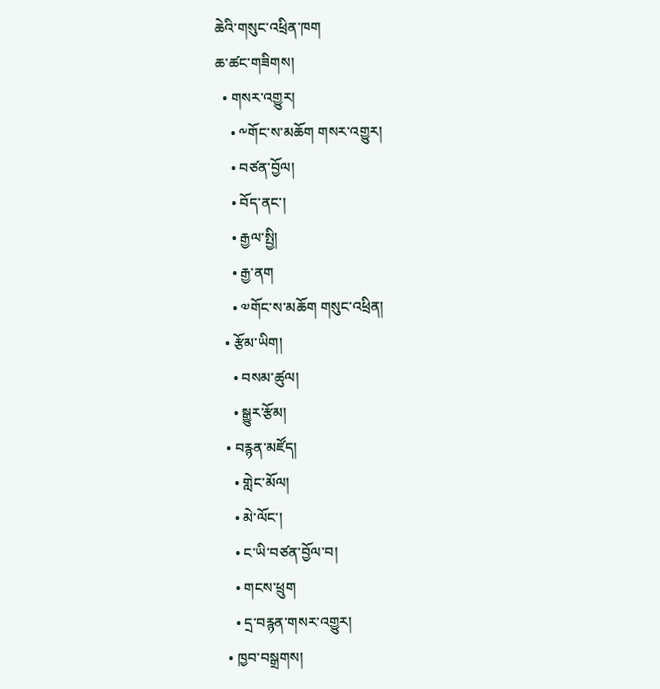ཆེའི་གསུང་འཕྲིན་ཁག
ཆ་ཚང་གཟིགས།
  • གསར་འགྱུར།
    • ༸གོང་ས་མཆོག གསར་འགྱུར།
    • བཙན་བྱོལ།
    • བོད་ནང་།
    • རྒྱལ་སྤྱི།
    • རྒྱ་ནག
    • ༧གོང་ས་མཆོག གསུང་འཕྲིན།
  • རྩོམ་ཡིག།
    • བསམ་ཚུལ།
    • སྒྱུར་རྩོམ།
  • བརྙན་མཛོད།
    • གླེང་མོལ།
    • མེ་ལོང་།
    • ང་ཡི་བཙན་བྱོལ་བ།
    • གངས་ཕྲུག
    • དྲ་བརྙན་གསར་འགྱུར།
  • ཁྱབ་བསྒྲགས།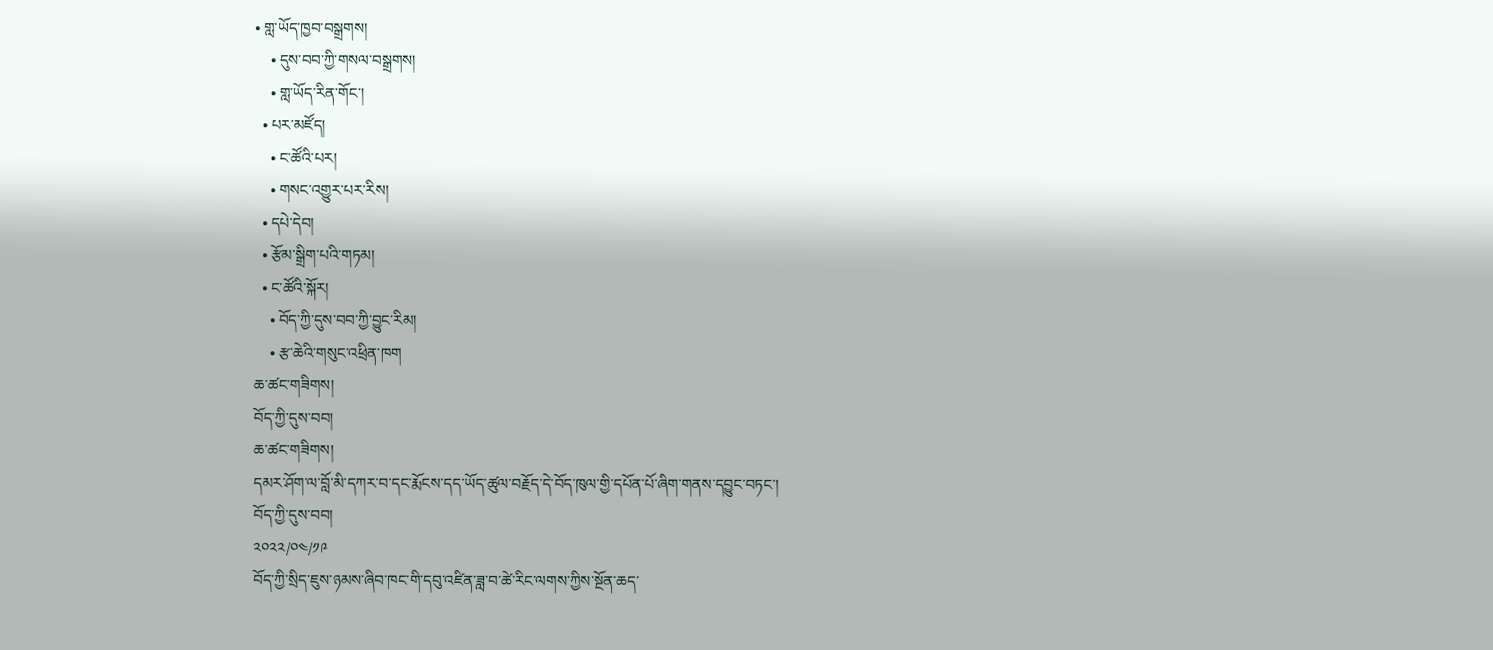• གླ་ཡོད་ཁྱབ་བསྒྲགས།
    • དུས་བབ་ཀྱི་གསལ་བསྒྲགས།
    • གླ་ཡོད་རིན་གོང་།
  • པར་མཛོད།
    • ང་ཚོའི་པར།
    • གསང་འགྱུར་པར་རིས།
  • དཔེ་དེབ།
  • རྩོམ་སྒྲིག་པའི་གཏམ།
  • ང་ཚོའི་སྐོར།
    • བོད་ཀྱི་དུས་བབ་ཀྱི་བྱུང་རིམ།
    • རྩ་ཆེའི་གསུང་འཕྲིན་ཁག
ཆ་ཚང་གཟིགས།
བོད་ཀྱི་དུས་བབ།
ཆ་ཚང་གཟིགས།
དམར་ཤོག་ལ་བློ་མི་དཀར་བ་དང་རྨོངས་དད་ཡོད་ཚུལ་བརྗོད་དེ་བོད་ཁུལ་གྱི་དཔོན་པོ་ཞིག་གནས་དབྱུང་བཏང་།
བོད་ཀྱི་དུས་བབ།
༢༠༢༢/༠༤/༡༩
བོད་ཀྱི་སྲིད་ཇུས་ཉམས་ཞིབ་ཁང་གི་དབུ་འཛིན་ཟླ་བ་ཚེ་རིང་ལགས་ཀྱིས་སྔོན་ཆད་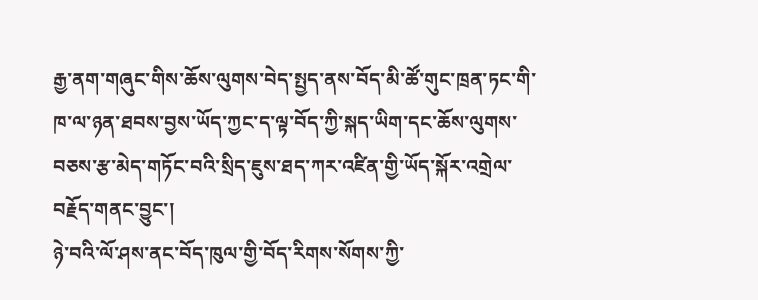རྒྱ་ནག་གཞུང་གིས་ཆོས་ལུགས་བེད་སྤྱད་ནས་བོད་མི་ཚོ་གུང་ཁྲན་ཏང་གི་ཁ་ལ་ཉན་ཐབས་བྱས་ཡོད་ཀྱང་ད་ལྟ་བོད་ཀྱི་སྐད་ཡིག་དང་ཆོས་ལུགས་བཅས་རྩ་མེད་གཏོང་བའི་སྲིད་ཇུས་ཐད་ཀར་འཛིན་གྱི་ཡོད་སྐོར་འགྲེལ་བརྗོད་གནང་བྱུང་།
ཉེ་བའི་ལོ་ཤས་ནང་བོད་ཁུལ་གྱི་བོད་རིགས་སོགས་ཀྱི་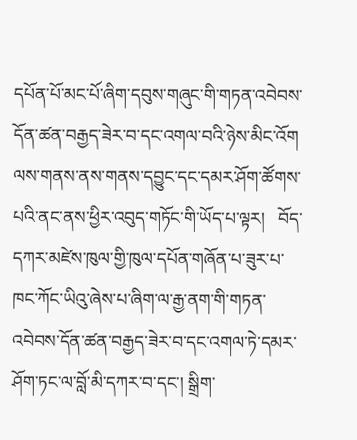དཔོན་པོ་མང་པོ་ཞིག་དབུས་གཞུང་གི་གཏན་འབེབས་དོན་ཚན་བརྒྱད་ཟེར་བ་དང་འགལ་བའི་ཉེས་མིང་འོག ལས་གནས་ནས་གནས་དབྱུང་དང་དམར་ཤོག་ཚོགས་པའི་ནང་ནས་ཕྱིར་འབུད་གཏོང་གི་ཡོད་པ་ལྟར།   བོད་དཀར་མཛེས་ཁུལ་གྱི་ཁུལ་དཔོན་གཞོན་པ་ཟུར་པ་ཁང་ཀོང་ཡིའུ་ཞེས་པ་ཞིག་ལ་རྒྱ་ནག་གི་གཏན་འབེབས་དོན་ཚན་བརྒྱད་ཟེར་བ་དང་འགལ་ཏེ་དམར་ཤོག་ཏང་ལ་བློ་མི་དཀར་བ་དང་། སྒྲིག་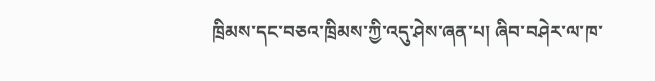ཁྲིམས་དང་བཅའ་ཁྲིམས་ཀྱི་འདུ་ཤེས་ཞན་པ། ཞིབ་བཤེར་ལ་ཁ་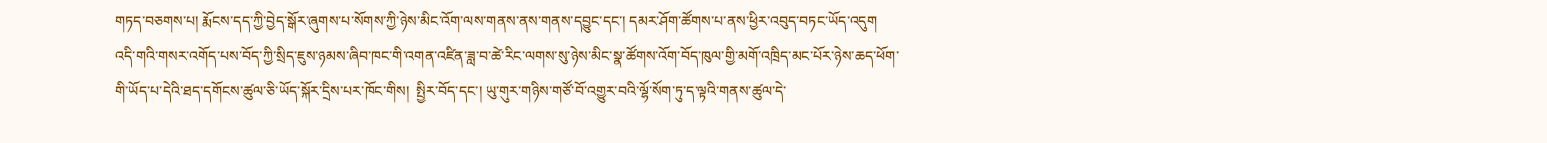གཏད་བཅགས་པ། རྨོངས་དད་ཀྱི་བྱེད་སྒོར་ཞུགས་པ་སོགས་ཀྱི་ཉེས་མིང་འོག་ལས་གནས་ནས་གནས་དབྱུང་དང་། དམར་ཤོག་ཚོགས་པ་ནས་ཕྱིར་འབུད་བཏང་ཡོད་འདུག
འདི་གའི་གསར་འགོད་པས་བོད་ཀྱི་སྲིད་ཇུས་ཉམས་ཞིབ་ཁང་གི་འགན་འཛིན་ཟླ་བ་ཚེ་རིང་ལགས་སུ་ཉེས་མིང་སྣ་ཚོགས་འོག་བོད་ཁུལ་གྱི་མགོ་འཁྲིད་མང་པོར་ཉེས་ཆད་ཕོག་གི་ཡོད་པ་དེའི་ཐད་དགོངས་ཚུལ་ཅི་ཡོད་སྐོར་དྲིས་པར་ཁོང་གིས།  སྤྱིར་བོད་དང་། ཡུ་གུར་གཉིས་གཙོ་བོ་འགྱུར་བའི་ལྷོ་སོག་ཏུ་ད་ལྟའི་གནས་ཚུལ་དེ་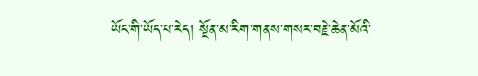ཡོང་གི་ཡོད་པ་རེད། སྔོན་མ་རིག་གནས་གསར་བརྗེ་ཆེན་མོའི་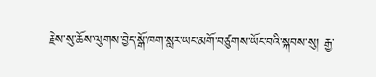རྗེས་སུ་ཆོས་ལུགས་བྱེད་སྒོ་ཁག་སླར་ཡང་མགོ་བཙུགས་ཡོང་བའི་སྐབས་སུ། རྒྱ་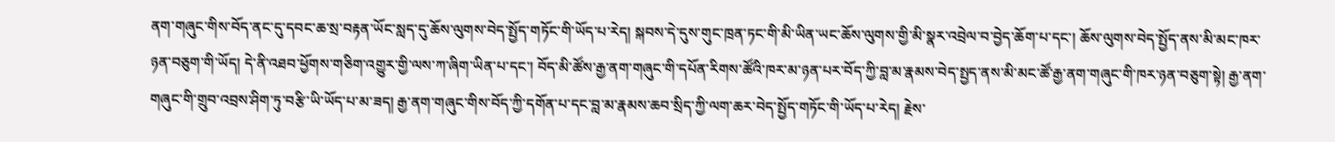ནག་གཞུང་གིས་བོད་ནང་དུ་དབང་ཆ་སྲ་བརྟན་ཡོང་སླད་དུ་ཆོས་ལུགས་བེད་སྤྱོད་གཏོང་གི་ཡོད་པ་རེད། སྐབས་དེ་དུས་གུང་ཁྲན་ཏང་གི་མི་ཡིན་ཡང་ཆོས་ལུགས་གྱི་མི་སྣར་འབྲེལ་བ་བྱེད་ཆོག་པ་དང་། ཆོས་ལུགས་བེད་སྤྱོད་ནས་མི་མང་ཁར་ཉན་བཅུག་གི་ཡོད། དེ་ནི་འཐབ་ཕྱོགས་གཅིག་འགྱུར་གྱི་ལས་ཀ་ཞིག་ཡིན་པ་དང་། བོད་མི་ཚོས་རྒྱ་ནག་གཞུང་གི་དཔོན་རིགས་ཚོའི་ཁར་མ་ཉན་པར་བོད་ཀྱི་བླ་མ་རྣམས་བེད་སྤྱད་ནས་མི་མང་ཚོ་རྒྱ་ནག་གཞུང་གི་ཁར་ཉན་བཅུག་སྟེ། རྒྱ་ནག་གཞུང་གི་གྲུབ་འབྲས་ཤིག་ཏུ་བརྩི་ཡི་ཡོད་པ་མ་ཟད། རྒྱ་ནག་གཞུང་གིས་བོད་ཀྱི་དགོན་པ་དང་བླ་མ་རྣམས་ཆབ་སྲིད་ཀྱི་ལག་ཆར་བེད་སྤྱོད་གཏོང་གི་ཡོད་པ་རེད། རྗེས་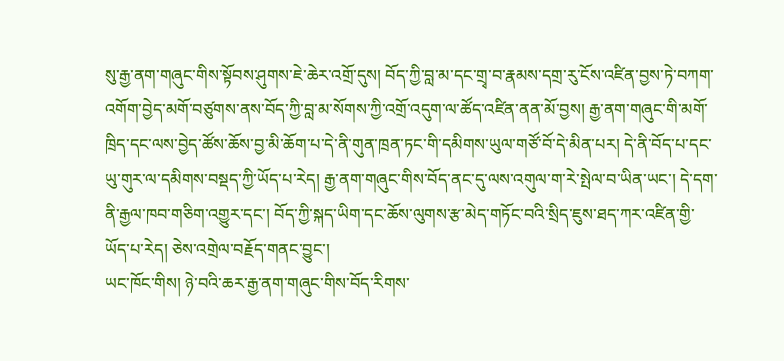སུ་རྒྱ་ནག་གཞུང་གིས་སྟོབས་ཤུགས་ཇེ་ཆེར་འགྲོ་དུས། བོད་ཀྱི་བླ་མ་དང་གྲྭ་བ་རྣམས་དགྲ་རུ་ངོས་འཛིན་བྱས་ཏེ་བཀག་འགོག་བྱེད་མགོ་བཙུགས་ནས་བོད་ཀྱི་བླ་མ་སོགས་ཀྱི་འགྲོ་འདུག་ལ་ཚོད་འཛིན་ནན་མོ་བྱས། རྒྱ་ནག་གཞུང་གི་མགོ་ཁྲིད་དང་ལས་བྱེད་ཚོས་ཆོས་བྱ་མི་ཆོག་པ་དེ་ནི་གུན་ཁྲན་ཏང་གི་དམིགས་ཡུལ་གཙོ་བོ་དེ་མིན་པར། དེ་ནི་བོད་པ་དང་ཡུ་གུར་ལ་དམིགས་བསྡད་ཀྱི་ཡོད་པ་རེད། རྒྱ་ནག་གཞུང་གིས་བོད་ནང་དུ་ལས་འགུལ་ག་རེ་སྤེལ་བ་ཡིན་ཡང་། དེ་དག་ནི་རྒྱལ་ཁབ་གཅིག་འགྱུར་དང་། བོད་ཀྱི་སྐད་ཡིག་དང་ཆོས་ལུགས་རྩ་མེད་གཏོང་བའི་སྲིད་ཇུས་ཐད་ཀར་འཛིན་གྱི་ཡོད་པ་རེད། ཅེས་འགྲེལ་བརྗོད་གནང་བྱུང་།
ཡང་ཁོང་གིས། ཉེ་བའི་ཆར་རྒྱ་ནག་གཞུང་གིས་བོད་རིགས་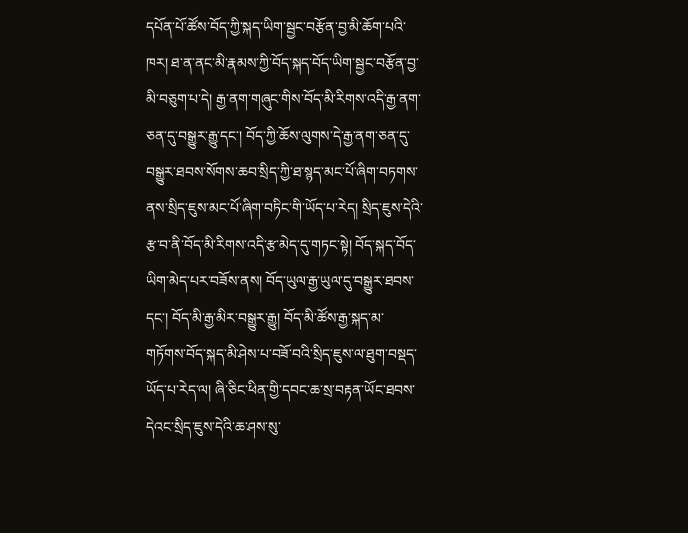དཔོན་པོ་ཚོས་བོད་ཀྱི་སྐད་ཡིག་སྦྱང་བརྩོན་བྱ་མི་ཆོག་པའི་ཁར། ཐ་ན་ནང་མི་རྣམས་ཀྱི་བོད་སྐད་བོད་ཡིག་སྦྱང་བརྩོན་བྱ་མི་བཅུག་པ་དེ། རྒྱ་ནག་གཞུང་གིས་བོད་མི་རིགས་འདི་རྒྱ་ནག་ཅན་དུ་བསྒྱུར་རྒྱུ་དང་། བོད་ཀྱི་ཆོས་ལུགས་དེ་རྒྱ་ནག་ཅན་དུ་བསྒྱུར་ཐབས་སོགས་ཆབ་སྲིད་ཀྱི་ཐ་སྙད་མང་པོ་ཞིག་བཏགས་ནས་སྲིད་ཇུས་མང་པོ་ཞིག་བཏིང་གི་ཡོད་པ་རེད། སྲིད་ཇུས་དེའི་རྩ་བ་ནི་བོད་མི་རིགས་འདི་རྩ་མེད་དུ་གཏང་སྟེ། བོད་སྐད་བོད་ཡིག་མེད་པར་བཟོས་ནས། བོད་ཡུལ་རྒྱ་ཡུལ་དུ་བསྒྱུར་ཐབས་དང་། བོད་མི་རྒྱ་མིར་བསྒྱུར་རྒྱུ། བོད་མི་ཚོས་རྒྱ་སྐད་མ་གཏོགས་བོད་སྐད་མི་ཤེས་པ་བཟོ་བའི་སྲིད་ཇུས་ལ་ཐུག་བསྡད་ཡོད་པ་རེད་ལ། ཞི་ཅིང་ཕིན་གྱི་དབང་ཆ་སྲ་བརྟན་ཡོང་ཐབས་དེའང་སྲིད་ཇུས་དེའི་ཆ་ཤས་སུ་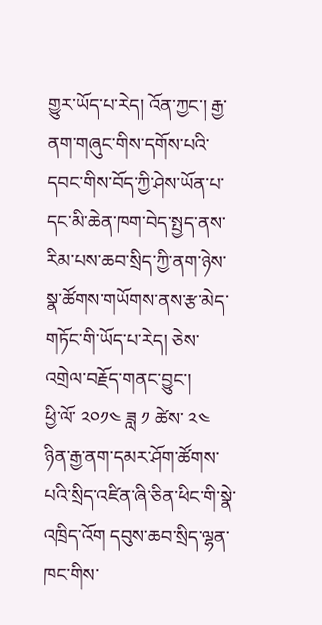གྱུར་ཡོད་པ་རེད། འོན་ཀྱང་། རྒྱ་ནག་གཞུང་གིས་དགོས་པའི་དབང་གིས་བོད་ཀྱི་ཤེས་ཡོན་པ་དང་མི་ཆེན་ཁག་བེད་སྤྱད་ནས་རིམ་པས་ཆབ་སྲིད་ཀྱི་ནག་ཉེས་སྣ་ཚོགས་གཡོགས་ནས་རྩ་མེད་གཏོང་གི་ཡོད་པ་རེད། ཅེས་འགྲེལ་བརྗོད་གནང་བྱུང་།
ཕྱི་ལོ་ ༢༠༡༤ ཟླ ༡ ཚེས་ ༢༤ ཉིན་རྒྱ་ནག་དམར་ཤོག་ཚོགས་པའི་སྲིད་འཛིན་ཞི་ཅིན་ཕིང་གི་སྣེ་འཁྲིད་འོག དབུས་ཆབ་སྲིད་ལྷན་ཁང་གིས་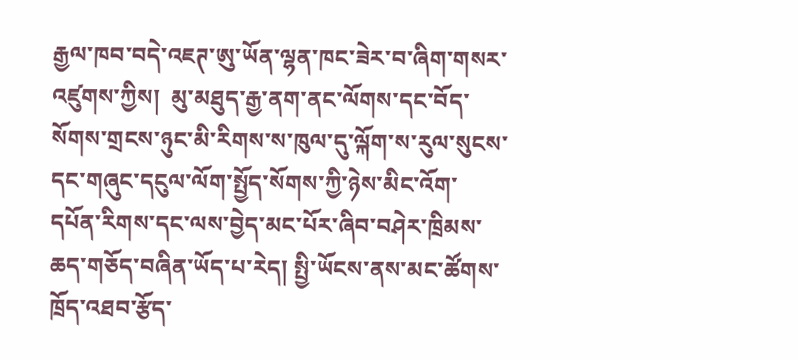རྒྱལ་ཁབ་བདེ་འཇཊ་ཨུ་ཡོན་ལྷན་ཁང་ཟེར་བ་ཞིག་གསར་འཛུགས་ཀྱིས།  མུ་མཐུད་རྒྱ་ནག་ནང་ལོགས་དང་བོད་སོགས་གྲངས་ཉུང་མི་རིགས་ས་ཁུལ་དུ་ལྐོག་ས་རུལ་སུངས་དང་གཞུང་དངུལ་ལོག་སྤྱོད་སོགས་ཀྱི་ཉེས་མིང་འོག་དཔོན་རིགས་དང་ལས་བྱེད་མང་པོར་ཞིབ་བཤེར་ཁྲིམས་ཆད་གཅོད་བཞིན་ཡོད་པ་རེད། སྤྱི་ཡོངས་ནས་མང་ཚོགས་ཁྲོད་འཐབ་རྩོད་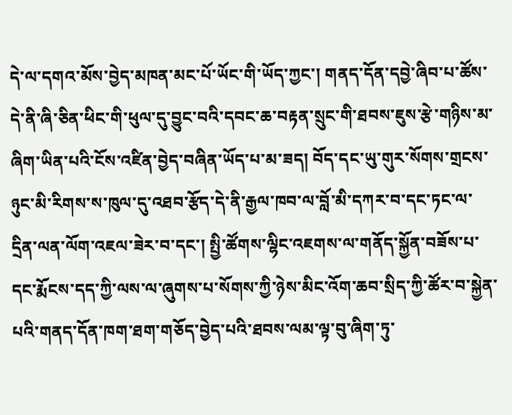དེ་ལ་དགའ་མོས་བྱེད་མཁན་མང་པོ་ཡོང་གི་ཡོད་ཀྱང་། གནད་དོན་དབྱེ་ཞིབ་པ་ཚོས་དེ་ནི་ཞི་ཅིན་ཕིང་གི་ཕུལ་དུ་བྱུང་བའི་དབང་ཆ་བརྟན་སྲུང་གི་ཐབས་ཇུས་རྩེ་གཉིས་མ་ཞིག་ཡིན་པའི་ངོས་འཛིན་བྱེད་བཞིན་ཡོད་པ་མ་ཟད། བོད་དང་ཡུ་གུར་སོགས་གྲངས་ཉུང་མི་རིགས་ས་ཁུལ་དུ་འཐབ་རྩོད་དེ་ནི་རྒྱལ་ཁབ་ལ་བློ་མི་དཀར་བ་དང་ཏང་ལ་དྲིན་ལན་ལོག་འཇལ་ཟེར་བ་དང་། སྤྱི་ཚོགས་ལྷིང་འཇགས་ལ་གནོད་སྐྱོན་བཟོས་པ་དང་རྨོངས་དད་ཀྱི་ལས་ལ་ཞུགས་པ་སོགས་ཀྱི་ཉེས་མིང་འོག་ཆབ་སྲིད་ཀྱི་ཚོར་བ་སྐྱེན་པའི་གནད་དོན་ཁག་ཐག་གཅོད་བྱེད་པའི་ཐབས་ལམ་ལྟ་བུ་ཞིག་ཏུ་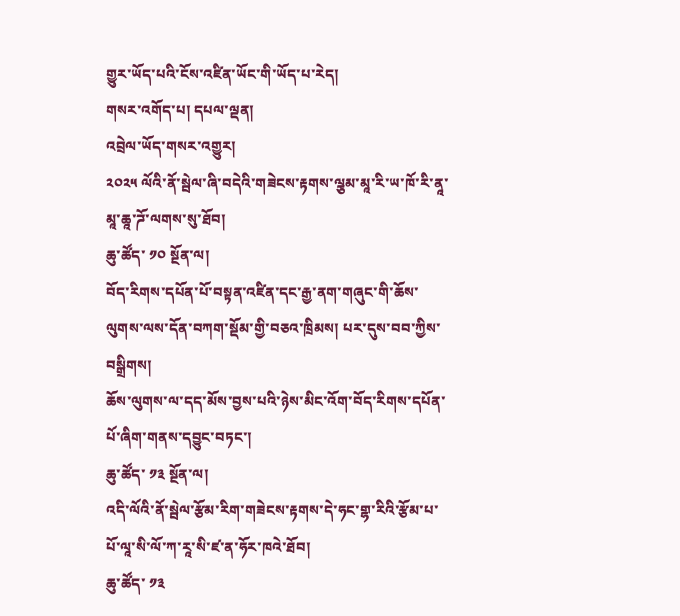གྱུར་ཡོད་པའི་ངོས་འཛིན་ཡོང་གི་ཡོད་པ་རེད།
གསར་འགོད་པ། དཔལ་ལྡན།
འབྲེལ་ཡོད་གསར་འགྱུར།
༢༠༢༥ ལོའི་ནོ་སྦེལ་ཞི་བདེའི་གཟེངས་རྟགས་ལྕམ་མཱ་རི་ཡ་ཁོ་རི་ནཱ་མཱ་ཆཱ་ཌོ་ལགས་སུ་ཐོབ།
ཆུ་ཚོད་ ༡༠ སྔོན་ལ།
བོད་རིགས་དཔོན་པོ་བསྟན་འཛིན་དང་རྒྱ་ནག་གཞུང་གི་ཆོས་ལུགས་ལས་དོན་བཀག་སྡོམ་གྱི་བཅའ་ཁྲིམས། པར་དུས་བབ་ཀྱིས་བསྒྲིགས།
ཆོས་ལུགས་ལ་དད་མོས་བྱས་པའི་ཉེས་མིང་འོག་བོད་རིགས་དཔོན་པོ་ཞིག་གནས་དབྱུང་བཏང་།
ཆུ་ཚོད་ ༡༣ སྔོན་ལ།
འདི་ལོའི་ནོ་སྦེལ་རྩོམ་རིག་གཟེངས་རྟགས་དེ་ཧང་གྷ་རིའི་རྩོམ་པ་པོ་ལཱ་སི་ལོ་ཀ་རཱ་སི་ཛ་ན་ཧོར་ཁའེ་ཐོབ།
ཆུ་ཚོད་ ༡༣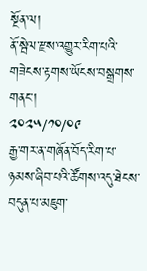སྔོན་ལ།
ནོ་སྦེལ་རྫས་འགྱུར་རིག་པའི་གཟེངས་རྟགས་ཡོངས་བསྒྲགས་གནང་།
༢༠༢༥/༡༠/༠༩
རྒྱ་གར་ན་གཞོན་བོད་རིག་པ་ཉམས་ཞིབ་པའི་ཚོགས་འདུ་ཐེངས་བདུན་པ་མཇུག་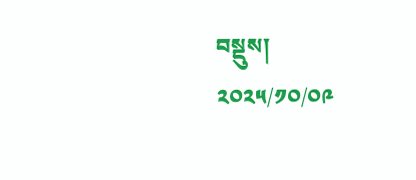བསྡུས།
༢༠༢༥/༡༠/༠༩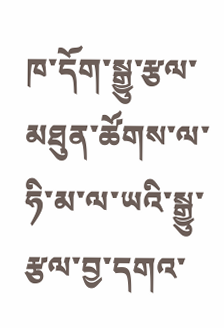ཁ་དོག་སྒྱུ་རྩལ་མཐུན་ཚོགས་ལ་ཧི་མ་ལ་ཡའི་སྒྱུ་རྩལ་བྱ་དགའ་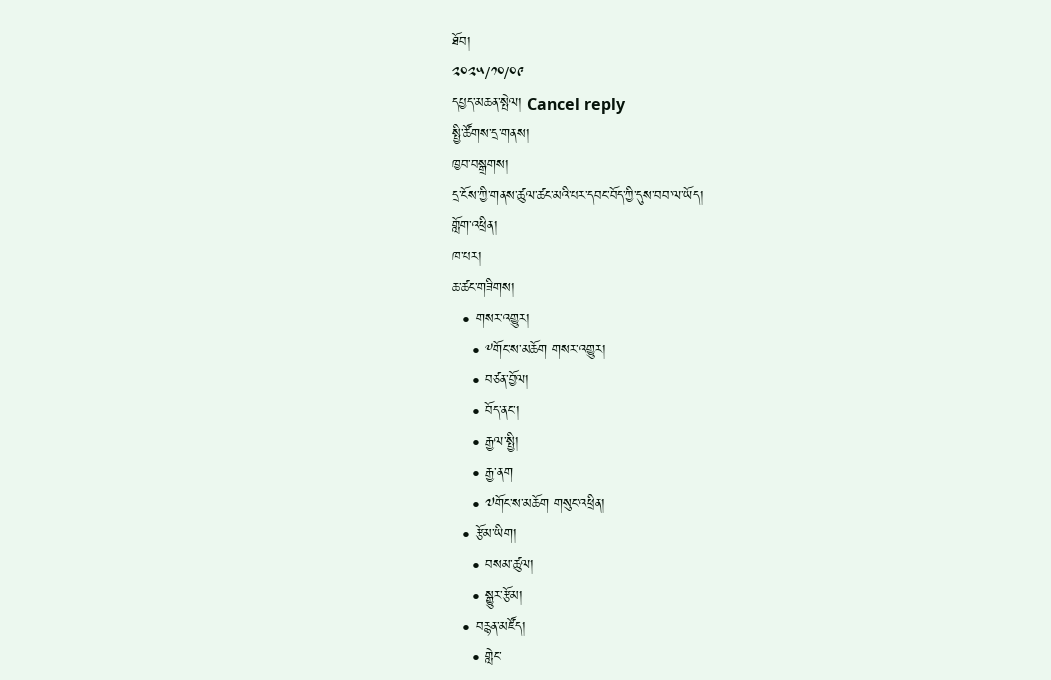ཐོབ།
༢༠༢༥/༡༠/༠༩
དཔྱད་མཆན་སྤེལ། Cancel reply
སྤྱི་ཚོགས་དྲ་གནས།
ཁྱབ་བསྒྲགས།
དྲ་ངོས་ཀྱི་གནས་ཚུལ་ཚང་མའི་པར་དབང་བོད་ཀྱི་དུས་བབ་ལ་ཡོད།
གློག་འཕྲིན།
ཁ་པར།
ཆ་ཚང་གཟིགས།
  • གསར་འགྱུར།
    • ༸གོང་ས་མཆོག གསར་འགྱུར།
    • བཙན་བྱོལ།
    • བོད་ནང་།
    • རྒྱལ་སྤྱི།
    • རྒྱ་ནག
    • ༧གོང་ས་མཆོག གསུང་འཕྲིན།
  • རྩོམ་ཡིག།
    • བསམ་ཚུལ།
    • སྒྱུར་རྩོམ།
  • བརྙན་མཛོད།
    • གླེང་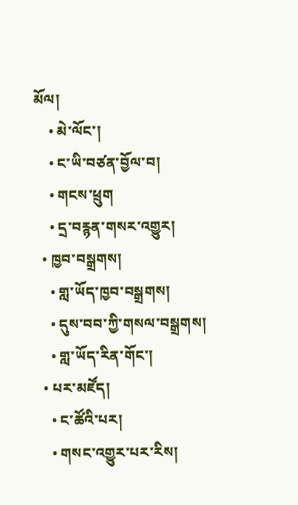མོལ།
    • མེ་ལོང་།
    • ང་ཡི་བཙན་བྱོལ་བ།
    • གངས་ཕྲུག
    • དྲ་བརྙན་གསར་འགྱུར།
  • ཁྱབ་བསྒྲགས།
    • གླ་ཡོད་ཁྱབ་བསྒྲགས།
    • དུས་བབ་ཀྱི་གསལ་བསྒྲགས།
    • གླ་ཡོད་རིན་གོང་།
  • པར་མཛོད།
    • ང་ཚོའི་པར།
    • གསང་འགྱུར་པར་རིས།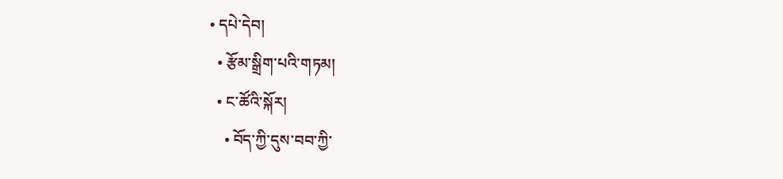• དཔེ་དེབ།
  • རྩོམ་སྒྲིག་པའི་གཏམ།
  • ང་ཚོའི་སྐོར།
    • བོད་ཀྱི་དུས་བབ་ཀྱི་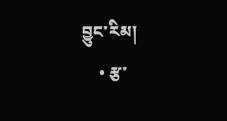བྱུང་རིམ།
    • རྩ་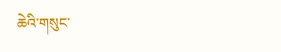ཆེའི་གསུང་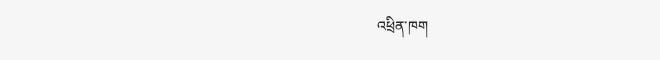འཕྲིན་ཁག